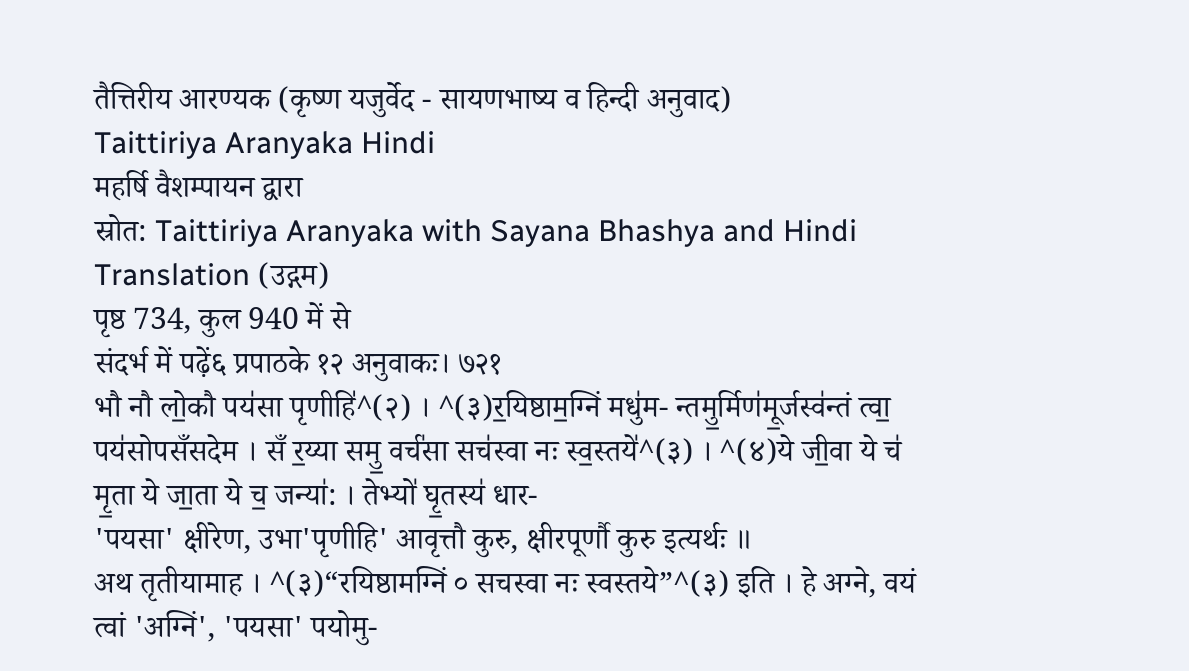तैत्तिरीय आरण्यक (कृष्ण यजुर्वेद - सायणभाष्य व हिन्दी अनुवाद)
Taittiriya Aranyaka Hindi
महर्षि वैशम्पायन द्वारा
स्रोत: Taittiriya Aranyaka with Sayana Bhashya and Hindi Translation (उद्गम)
पृष्ठ 734, कुल 940 में से
संदर्भ में पढ़ें६ प्रपाठके १२ अनुवाकः। ७२१
भौ नौ लो॒कौ पय॑सा पृणीहि॑^(२) । ^(३)र॒यिष्ठाम॒ग्निं मधु॑म- न्तमु॒र्मिण॑मू॒र्जस्व॑न्तं त्वा॒ पय॑सोपसँसदेम । सँ र॒य्या समु॒ वर्च॑सा सच॑स्वा नः स्व॒स्तये॑^(३) । ^(४)ये जी॒वा ये च॑ मृ॒ता ये जा॒ता ये च॒ जन्या॑: । तेभ्यो॑ घृ॒तस्य॑ धार-
'पयसा' क्षीरेण, उभा'पृणीहि' आवृत्तौ कुरु, क्षीरपूर्णौ कुरु इत्यर्थः ॥
अथ तृतीयामाह । ^(३)“रयिष्ठामग्निं ० सचस्वा नः स्वस्तये”^(३) इति । हे अग्ने, वयं त्वां 'अग्निं', 'पयसा' पयोमु-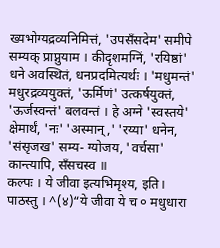ख्यभोग्यद्रव्यनिमित्तं, 'उपसँसदेम' समीपे सम्यक् प्राप्नुयाम । कीदृशमग्निं, 'रयिष्ठां' धने अवस्थितं, धनप्रदमित्यर्थः । 'मधुमन्तं' मधुरद्रव्ययुक्तं, 'ऊर्मिणं' उत्कर्षयुक्तं, 'ऊर्जस्वन्तं' बलवन्तं । हे अग्ने 'स्वस्तये' क्षेमार्थं, 'नः' 'अस्मान्,' 'रय्या' धनेन, 'संसृजख' सम्य- ग्योजय, 'वर्चसा' कान्त्यापि, सँसचस्व ॥
कल्पः । ये जीवा इत्यभिमृश्य, इति। पाठस्तु । ^(४)“ये जीवा ये च ० मधुधारा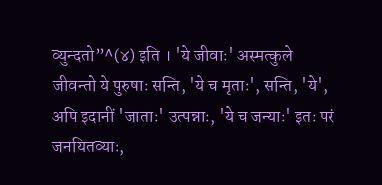व्युन्दतो”^(४) इति । 'ये जीवाः' अस्मत्कुले जीवन्तो ये पुरुषाः सन्ति, 'ये च मृताः', सन्ति, 'ये', अपि इदानीं 'जाताः' उत्पन्नाः, 'ये च जन्याः' इतः परं जनयितव्याः,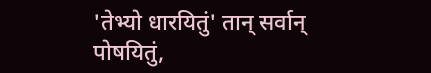'तेभ्यो धारयितुं' तान् सर्वान् पोषयितुं,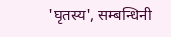'घृतस्य', सम्बन्धिनी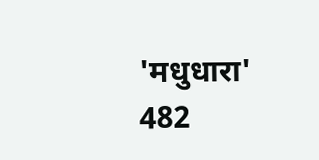'मधुधारा'
482